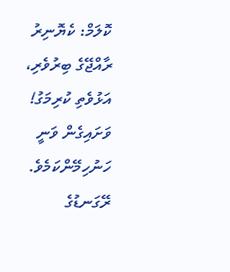ކޮލަމް: ކެޔޮނިރު
ރާއްޖޭގެ ބިރުވެރި، އަޅުވެތި ކުރިމަގު!
ވަށައިގެން ވަނީ ހަނުހިމޭންކަމެވެ. ރޭގަނޑުގެ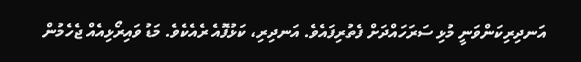އަނދިރިކަންވަނީ މުޅި ސަރަހައްދަށް ފެތުރިފައެވެ. އަނދިރި، ކަޅުފޮއެ ރެއެކެވެ. މަޑު ވައިރޯޅިއެއް ޖެހެމުން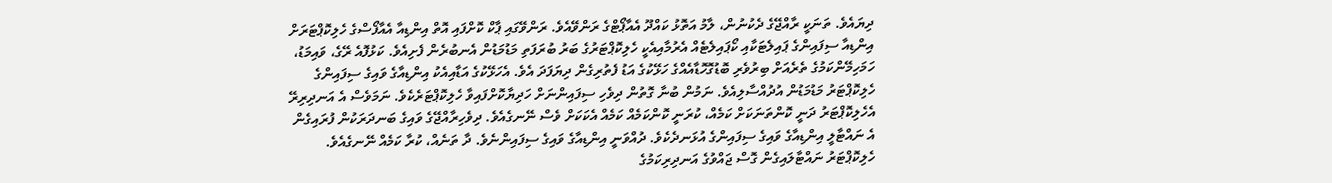ދިޔައެވެ. ތަނަކީ ރާއްޖޭގެ ދެކުނުން، ލާމު އަތޮޅު ކައްދޫ އެއާޕޯޓްގެ ރަންވޭއެވެ. ރަންވޭގައި ޕާކް ކޮށްފައި އޮތް އިންޑިއާ އެއާފޯސްގެ ހެލިކޮޕްޓަރަށް އިންޑިއާ ސިފައިންގެ ޕައިލެޓަކާއި ކޯޕައިލެޓެއް އެރުމާއިއެކީ ހެލިކޮޕްޓަރުގެ ބަރު ބުރަފަތި މަޑުމަޑުން އެނބުރެން ފެށިއެވެ. ކަޅުފޮއެ ރޭގެ، ވައިމަޑު، ހަމަހިމޭންކަމުގެ ތެރެއަށް ބިރުވެރި ބޮޑުގޮހޮޑާއެއްގެ ހަޅޭކުގެ އަޑު ފެތުރިގެން ދިޔަފަދަ އެވެ. އެހަޅޭކުގެ އަޑާއިއެކު އިންޑިއާގެ ވައިގެ ސިފައިންގެ ހެލިކޮޕްޓަރު މަޑުމަޑުން އުދުއްސާލިއެވެ. ނަމުން ބުނާ ގޮތުން ދިވެހި ސިފައިންނަށް ހަދިޔާކޮށްފައިވާ ހެލިކޮޕްޓަރެކެވެ. ނަމަވެސް އެ އަނދިރިރޭ އެހެލިކޮޕްޓަރު ދަނީ ކޮންތަނަކަށް ކަމެއް، ކުރަނީ ކޮންކަމެއް ކަމެއް އެކަކަށް ވެސް ނޭނގެއެވެ. ދިވެހިރާއްޖޭގެ ވައިގެ ބަނދަރަކުން ފުރައިގެން އެ ނައްޓާލީ އިންޑިއާގެ ވައިގެ ސިފައިންގެ އުޅަނދެކެވެ. ދުއްވަނީ އިންޑިއާގެ ވައިގެ ސިފައިންނެވެ. ދާ ތަނެއް، ކުރާ ކަމެއް ނޭނގެއެވެ.
ހެލިކޮޕްޓަރު ނައްޓާލައިގެން ގޮސް ޖައްވުގެ އަނދިރިކަމުގެ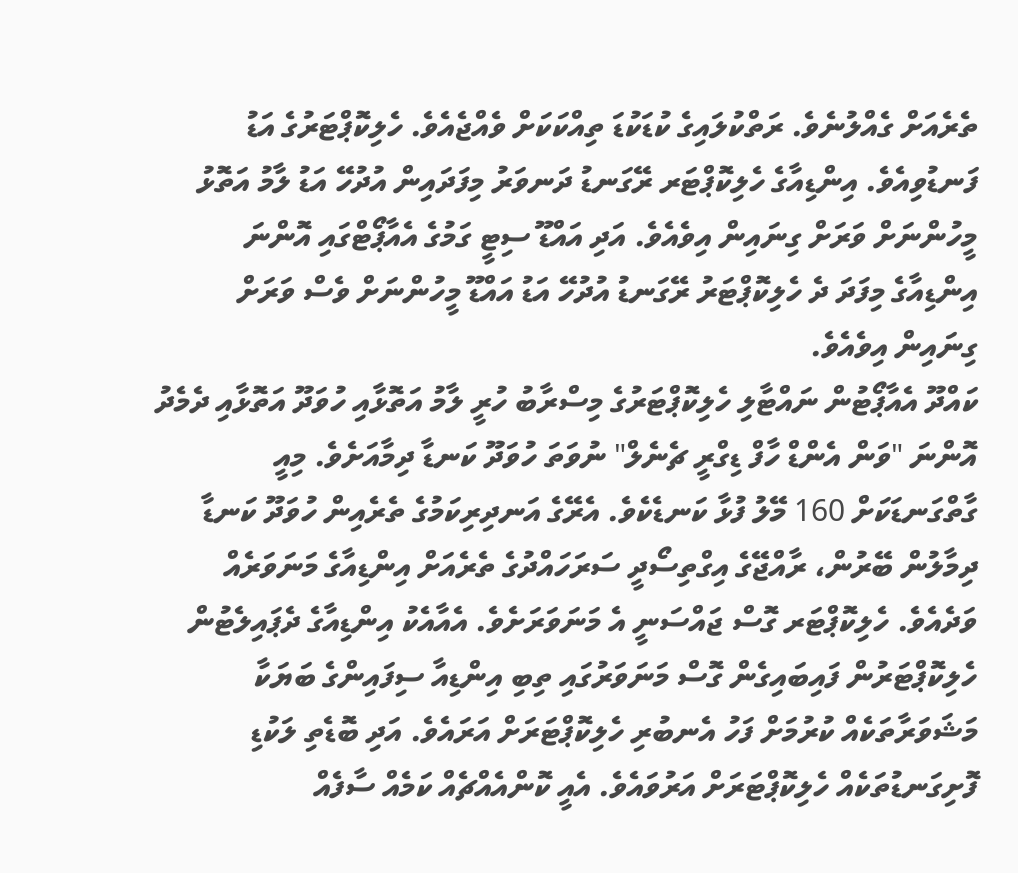ތެރެއަށް ގެއްލުނެވެ. ރަތްކުލައިގެ ކުޑަކުޑަ ތިއްކަކަށް ވެއްޖެއެވެ. ހެލިކޮޕްޓަރުގެ އަޑު ފަނޑުވިއެވެ. އިންޑިއާގެ ހެލިކޮޕްޓަރ ރޭގަނޑު ދަނވަރު މިފަދައިން އުދުހޭ އަޑު ލާމު އަތޮޅު މީހުންނަށް ވަރަށް ގިނައިން އިވެއެވެ. އަދި އައްޑޫ ސިޓީ ގަމުގެ އެއާޕޯޓްގައި އޮންނަ އިންޑިއާގެ މިފަދަ ދެ ހެލިކޮޕްޓަރު ރޭގަނޑު އުދުހޭ އަޑު އައްޑޫ މީހުންނަށް ވެސް ވަރަށް ގިނައިން އިވެއެވެ.
ކައްދޫ އެއާޕޯޓުން ނައްޓާލި ހެލިކޮޕްޓަރުގެ މިސްރާބު ހުރީ ލާމު އަތޮޅާއި ހުވަދޫ އަތޮޅާއި ދެމެދު އޮންނަ "ވަން އެންޑް ހާފް ޑިގްރީ ޗެނެލް" ނުވަތަ ހުވަދޫ ކަނޑާ ދިމާއަށެވެ. މިއީ ގާތްގަނޑަކަށް 160 މޭލު ފުޅާ ކަނޑެކެވެ. އެރޭގެ އަނދިރިކަމުގެ ތެރެއިން ހުވަދޫ ކަނޑާ ދިމާލުން ބޭރުން، ރާއްޖޭގެ އިގްތިސޯދީ ސަރަހައްދުގެ ތެރެއަށް އިންޑިއާގެ މަނަވަރެއް ވަދެއެވެ. ހެލިކޮޕްޓަރ ގޮސް ޖައްސަނީ އެ މަނަވަރަށެވެ. އެއާއެކު އިންޑިއާގެ ދެޕައިލެޓުން ހެލިކޮޕްޓަރުން ފައިބައިގެން ގޮސް މަނަވަރުގައި ތިބި އިންޑިއާ ސިފައިންގެ ބަޔަކާ މަޝަވަރާތަކެއް ކުރުމަށް ފަހު އެނބުރި ހެލިކޮޕްޓަރަށް އަރައެވެ. އަދި ބޮޑެތި ލަކުޑި ފޮށިގަނޑުތަކެއް ހެލިކޮޕްޓަރަށް އަރުވައެވެ. އެއީ ކޮންއެއްޗެއް ކަމެއް ސާފެއް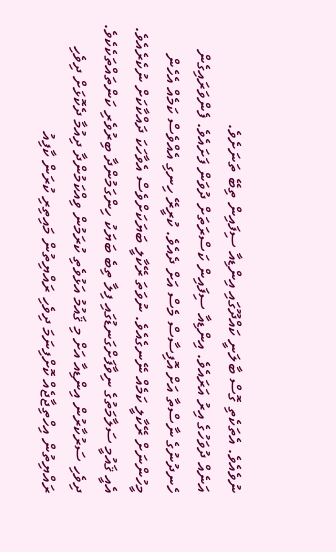ނުވެއެވެ. އެތަކެތި ގޮސް ބާލަނީ ކައްދޫގައި އިންޑިއާ ސިފައިން ތިބޭ ތަނަށެވެ.
އަނެއް ދުވަހުގެ އިރު އަރައެވެ. އިންޑިއާ ސިފައިން ކަސްރަތަށް ދުވަން ފަށައެވެ. ފެންވަރައިގެން ހެނދުނުގެ ނާސްތާ އަށް އޮފިސާސް މެސް އަށް ދެއެވެ. ކުރީރޭ ހިނގި އެއްވެސް ކަމެއް އެހެން މީހުންނަށް ރޭކާލީ ކަމެއް ނޭނގެއެވެ. ނުވަތަ ރޭކާލީ ބަޔަކަށްވެސް އެވާހަކަ ދައްކާކަށް ނުކެރެއެވެ. އެއީ ޤައުމީ ސަލާމަތުގެ ނިވާފަށްގަނޑުގައި ފިލާ ތިބެ ބަޔަކު ހިންގަމުންދާ ބިރުވެރި ކަންތައްތަކެކެވެ. ދިވެހި ސަރުކާރުން އިންޑިއާ އަށް މި ޤައުމު އަޅުވެތި ކުރަމުން ވިއްކަމުންދާ ދިއުމާ ދެކޮޅަށް ދިވެހި ރައްޔިތުން އިހްތިޖާޖެއް ކޮށްފިނަމަ ދިވެހި ރައްޔިތުން މައިތިރި ކުރަން ކާފިއު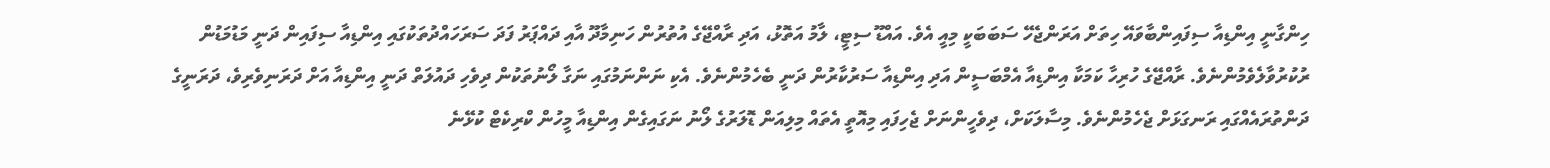ހިންގާނީ އިންޑިއާ ސިފައިންބާވައޭ ހިތަށް އަރަންޖެހޭ ސަބަބަކީ މިއީ އެވެ. އައްޑޫ ސިޓީ، ލާމު އަތޮޅު، އަދި ރާއްޖޭގެ އުތުރުން ހަނިމާދޫ އާއި ދައްޕަރު ފަދަ ސަރަހައްދުތަކުގައި އިންޑިއާ ސިފައިން ދަނީ މަޑުމަޑުން ރުކުރުވާލެވެމުންނެވެ. ރާއްޖޭގެ ހުރިހާ ކަމަކާ އިންޑިއާ އެމްބަސީން އަދި އިންޑިއާ ސަރުކާރުން ދަނީ ބެހެމުންނެވެ. އެކި ނަންނަމުގައި ނަގާ ލޯނުތަކުން ދިވެހި ދައުލަތް ދަނީ އިންޑިއާ އަށް ދަރަނިވެރިވެ، ދަރަނީގެ ދަންތުރައެއްގައި ރަނގަޅަށް ޖެހެމުންނެވެ. މިސާލަކަށް، ދިވެހީންނަށް ޖެހިފައި މިއޮތީ އެތައް މިލިއަން ޑޮލަރުގެ ލޯނު ނަގައިގެން އިންޑިއާ މީހުން ކްރިކެޓް ކުޅޭނެ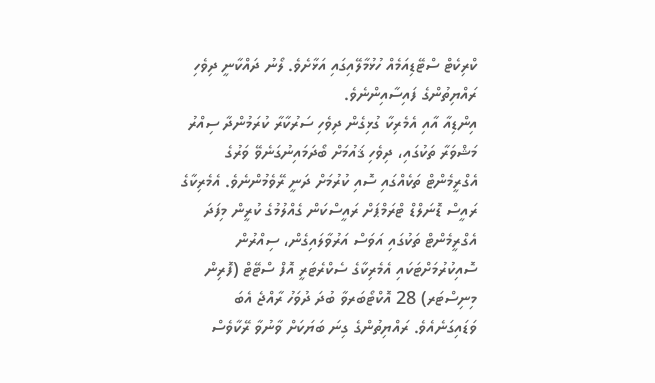ކްރިކެޓް ސްޓޭޑިއަމެއް ހުޅުމާލޭއިގައި އަޅާށެވެ. ލޯނު ދައްކާނީ ދިވެހި ރައްޔިތުންގެ ފައިސާއިންނެވެ.
އިންޑިއާ އާއި އެމެރިކާ ގުޅިގެން ދިވެހި ސަރުކާރާ ކުރަމުންދާ ސިއްރު މަޝްވަރާ ތަކުގައި، ދިވެހި ޤައުމަށް ބޯދަމައިނުގަނެވޭ ވަރުގެ އެގްރީމެންޓް ތަކެއްގައި ސޮއި ކުރުމަށް ދަނީ ރޭވެމުންނެވެ. އެމެރިކާގެ ރައީސް ޑޮނަލްޑް ޓްރަމްޕަށް ރައީސްކަން ގެއްލުމުގެ ކުރީން މިފަދަ އެގްރީމެންޓް ތަކުގައި އަވަސް އަރުވާލައިގެން، ސިއްރުން ސޮއިކުރުމަށްޓަކައި އެމެރިކާގެ ސެކްރެޓަރީ އޮފް ސްޓޭޓް (ފޮރިން މިނިސްޓަރ) 28 އޮކްޓޯބަރވާ ބުދަ ދުވަހު ރާއްޖެ އެބަ ވަޑައިގަނެއެވެ. ރައްޔިތުންގެ ގިނަ ބަޔަކަށް ވާނުވާ ރޭކާވެސް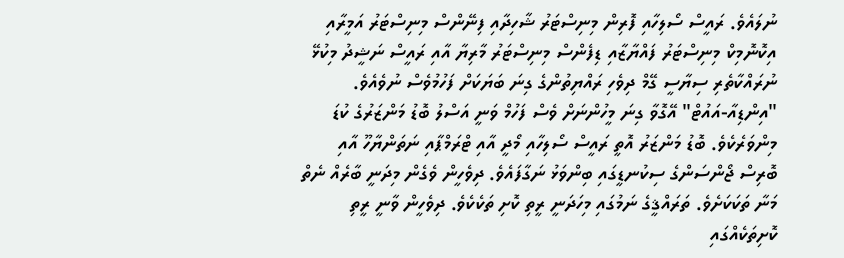ނުލައެވެ. ރައީސް ސޯލިހާއި ފޮރިން މިނިސްޓަރު ޝާހިދާއި ފިނޭންސް މިނިސްޓަރު އަމީރާއި އިކޮނޮމިކް މިނިސްޓަރު ފައްޔާޒާއި ޑިފެންސް މިނިސްޓަރު މާރިޔާ އާއި ރައީސް ނަޝީދު މިކުޅޭ ނުރައްކާތެރި ސިޔާސީ ގޭމް ދިވެހި ރައްޔިތުންގެ ގިނަ ބަޔަކަށް ފަހުމުވެސް ނުވެއެވެ. "އިންޑިއާ-އައުޓް" އޭގޮވާ ގިނަ މީހުންނަށް ވެސް ފަހުމް ވަނީ އަސްލު ބޮޑު މަންޒަރުގެ ކުޑަ މިންވަރެކެވެ. ބޮޑު މަންޒަރު އޮތީ ރައީސް ސޯލިހާއި މޯދީ އާއި ޓްރަމްޕާއި ނަތަންޔާހޫ އާއި ބޮރިސް ޖޯންސަންގެ ސިކުނޑީގައި ބިންވަޅު ނަގާފައެވެ. ދިވެހީން ވެގެން މިދަނީ ބާރެއް ނެތް މަނާ ތަކަކަށެވެ. ތަރައްޤީގެ ނަމުގައި މިހަދަނީ ރީތި ކޮށި ތަކެކެވެ. ދިވެހީން ވާނީ ރީތި ކޮށިތަކެއްގައި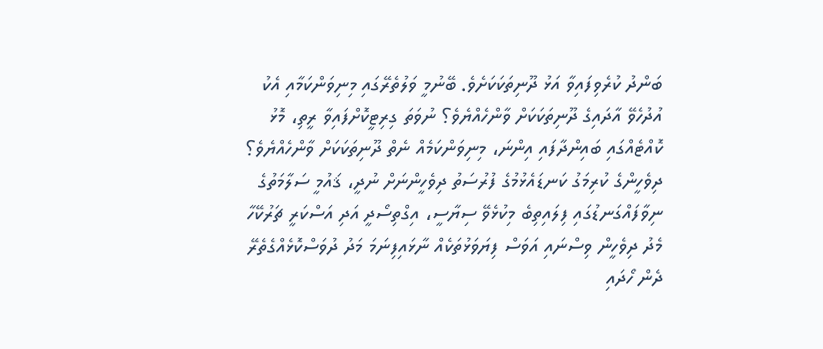ބަންދު ކުރެވިފައިވާ އަޅު ދޫނިތަކަކަށެވެ. ބޭނުމީ ވަލުތެރޭގައި މިނިވަންކަމާއި އެކު އުދުހެވޭ އާދައިގެ ދޫނިތަކަކަށް ވާންހެއްޔެވެ؟ ނުވަތަ ގިރިޓީކޮށްފައިވާ ރީތި، މޮޅު ކޮއްޓެއްގައި ބައިންދާފައި އިންނަ، މިނިވަންކަމެއް ނެތް ދޫނިތަކަކަށް ވާންހެއްޔެވެ؟
ދިވެހީންގެ ކުރިމަގު ކަނޑައެޅުމުގެ ފުރުސަތު ދިވެހީންނަށް ނުދީ، ޤައުމީ ސަލާމަތުގެ ނިވާފައްގަނޑުގައި ފިލައިތިބެ މިކުޅެވޭ ސިޔާސީ، އިގްތިސޯދީ އަދި އަސްކަރީ ޗަރުކޭހާ މެދު ދިވެހީން ވިސްނައި އަވަސް ފިޔަވަޅުތަކެއް ނާޅައިފިނަމަ މަދު ދުވަސްކޮޅެއްގެތެރޭ ދެން ހޯދައި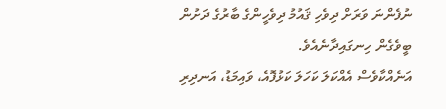ނުފެންނަ ވަރަށް ދިވެހި ޤައުމު ދިވެހީންގެ ބާރުގެ ދަށުން ބީވެގެން ހިނގައިދާނެއެވެ.
އަނެއްކާވެސް އެއްކަލަ ކަހަލަ ކަޅުފޮއެ، ވައިމަޑު، އަނދިރި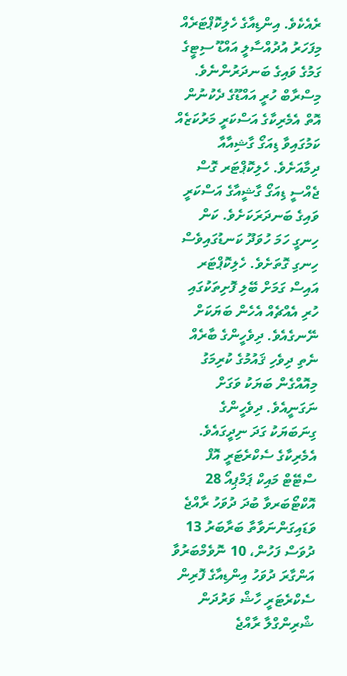ރެއެކެވެ. އިންޑިއާގެ ހެލިކޮޕްޓަރެއް މިފަހަރު އުދުއްސާލީ އައްޑޫ ސިޓީގެ ގަމުގެ ވައިގެ ބަނދަރުންނެވެ. މިސްރާބް ހުރީ އައްޑޫގެ ދެކުނުން އޮތް އެމެރިކާގެ އަސްކަރީ މަރުކަޒެއް ކަމުގައިވާ ޑިއަގޯ ގާޝިއާއާ ދިމާއަށެވެ. ހެލިކޮޕްޓަރ ގޮސް ޖެއްސީ ޑިއަގޯ ގާޝީއާގެ އަސްކަރީ ވައިގެ ބަނދަރަކަށެވެ. ކަން ހިނގީ ހަމަ ހުވަދޫ ކަނޑުގައިވެސް ހިނގި ގޮތަށެވެ. ހެލިކޮޕްޓަރ އައިސް ގަމަށް ބޭލި ފޮށިތަކުގައި ހުރި އެއްޗެއް އެހެން ބަޔަކަށް ނޭނގެއެވެ. ދިވެހީންގެ ބާރެއް ނެތި ދިވެހި ޤައުމުގެ ކުރިމަގު މިއޮއްގެން ބަޔަކު ވަގަށް ނަގަނީއެވެ. ދިވެހީންގެ ގިނަބަޔަކު ގަދަ ނިދީގައެވެ. އެމެރިކާގެ ސެކްރެޓަރީ އޮފް ސްޓޭޓް މައިކް ޕަމްޕިއޯ 28 އޮކްޓޯބަރވާ ބުދަ ދުވަހު ރާއްޖެ ވަޑައިގަންނަވާތާ ބަރާބަރު 13 ދުވަސް ފަހުން، 10 ނޮވެމްބަރުވާ އަންގާރަ ދުވަހު އިންޑިއާގެ ފޮރިން ސެކްރެޓަރީ ހާޝް ވަރުދަން ޝްރިންގްލާ ރާއްޖެ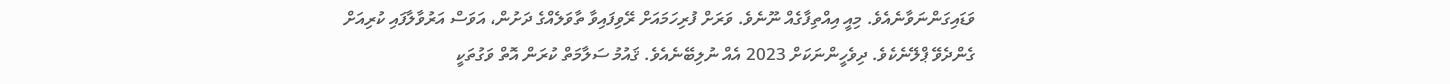ވަޑައިގަންނަވާނެއެވެ. މިއީ އިއްތިފާގެއް ނޫނެވެ. ވަރަށް ފުރިހަމައަށް ރޭވިފައިވާ ތާވަލެއްގެ ދަށުން، އަވަސް އަރުވާލާފައި ކުރިއަށް ގެންދެވޭ ޕްލޭނެކެވެ. ދިވެހީންނަކަށް 2023 އެއް ނުލިބޭނެއެވެ. ޤައުމު ސަލާމަތް ކުރަން އޮތް ވަގުތަކީ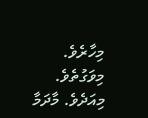މިހާރެވެ. މިވަގުތެވެ. މިއަދެވެ. މާދަމާ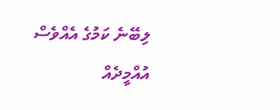ލިބޭނެ ކަމުގެ އެއްވެސް އުއްމީދެއް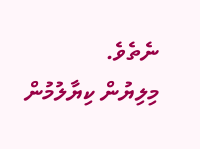ނެތެވެ.
މިލިޔުން ކިޔާލުމުން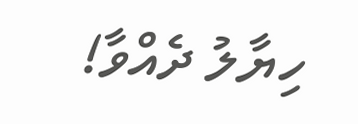ހިޔާލު ދެއްވާ!